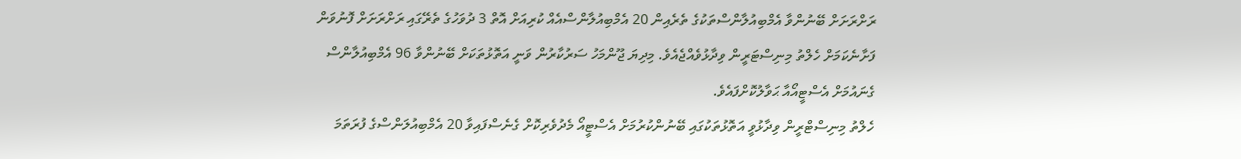ރަށްރަށަށް ބޭނުންވާ އެމްބިއުލާންސްތަކުގެ ތެރެއިން 20 އެމްބިއުލާންސްއެއް ކުރިއަށް އޮތް 3 ދުވަހުގެ ތެރޭގައި ރަށްރަށަށް ފޮނުވަން ފަށާނެކަމަށް ހެލްތު މިނިސްޓަރީން ވިދާޅުވެއްޖެއެވެ. މިދިޔަ ޖޫންމަހު ސަރުކާރުން ވަނީ އަތޮޅުތަކަށް ބޭނުންވާ 96 އެމްބިއުލާންސް ގެނައުމަށް އެސްޓީއޯއާ ޙަވާލުކޮށްފައެވެ.
ހެލްތު މިނިސްޓްރީން ވިދާޅުވީ އަތޮޅުތަކުގައި ބޭނުންކުރުމަށް އެސްޓީއޯ މެދުވެރިކޮށް ގެނެސްފައިވާ 20 އެމްބިއުލަންސްގެ ފުރަތަމަ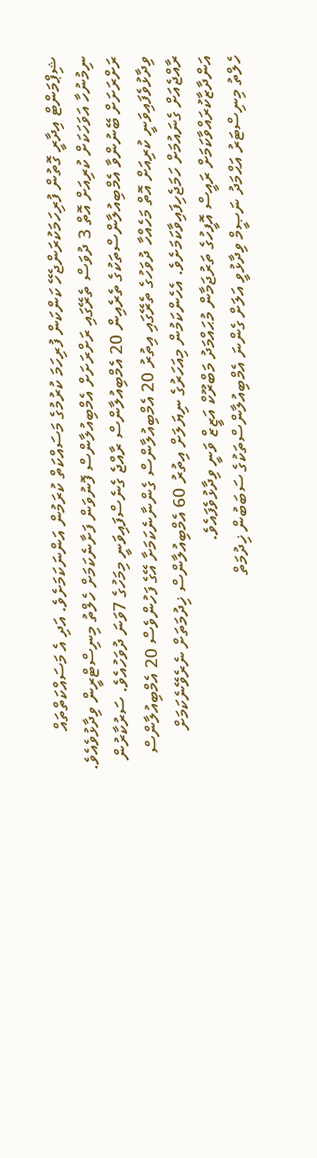ޝިޕްމަންޓް އިދާރީ ގޮތުން ފުރިހަމަކުރަންޖެހޭ ކަންކަން ފުރިހަމަ ކުރުމުގެ މަސައްކަތް ކުރަމުން އަންނަކަމަށެވެ. އަދި އެ މަސައްކަތްތައް ނިމުނުހާ އަވަހަކަށް ކުރިއަށް އޮތް 3 ދުވަސް ތެރޭގައި ރަށްރަށަށް އެމްބިއުލާންސް ފޮނުވަން ފަށާނެކަމަށް ހެލްތު މިނިސްޓްރީން ވިދާޅުވެއެވެ.
ރަށްރަށަށް ބޭނުންވާ އެމްބިއުލާންސްތަކުގެ ތެރެއިން 20 އެމްބިއުލާންސް ރާއްޖެ ގެނެސްފައިވަނީ މިމަހުގެ 7ވަނަ ދުވަހުއެވެ. ސަރުކާރުން ވިދާޅުވެފައިވަނީ ކުރިއަށް އޮތް މަހެއްހާ ދުވަހުގެ ތެރޭގައި އިތުރު 20 އެމްބިއުލާންސް ގެންނާނެކަމަށާ އޭގެ ފަހުންވެސް 20 އެމްބިއުލާންސް ރާއްޖެއަށް ގެނައުމަށް ހަމަޖެހިފައިވާކަމަށެވެ. އެހެންކަމުން މިއަހަރުގެ ނިޔަލަށް އިތުރު 60 އެމްބިއުލާންސް ޚިދުމަތަށް ނެރެވޭނެކަމަށް އަންދާޒާކުރައްވާކަމަށް ރައީސް އޮފީހުގެ ތަރުޖަމާން މުޙައްމަދު މަބްރޫކް އަޒީޒް ވަނީ ވިދާޅުވެފައެވެ.
ހެލްތު މިނިސްޓަރު އަޙްމަދު ނަޞީމް ވިދާޅުވީ އަލަށް ގެންނަ އެމްބިއުލާންސްތަކުގެ ސަބަބުން ޚިދުމަތް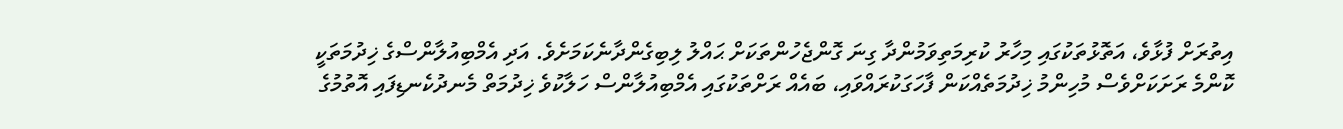އިތުރަށް ފުޅާވެ، އަތޮޅުތަކުގައި މިހާރު ކުރިމަތިވަމުންދާ ގިނަ ގޮންޖެހުންތަކަށް ޙައްލު ލިބިގެންދާނެކަމަށެވެ. އަދި އެމްބިއުލާންސްގެ ޚިދުމަތަކީ ކޮންމެ ރަށަކަށްވެސް މުހިންމު ޚިދުމަތެއްކަން ފާހަގަކުރައްވައި، ބައެއް ރަށްތަކުގައި އެމްބިއުލާންސް ހަލާކުވެ ޚިދުމަތް މެނދުކެނޑިފައި އޮތުމުގެ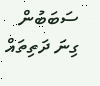ސަބަބުން ގިނަ ދަތިތައް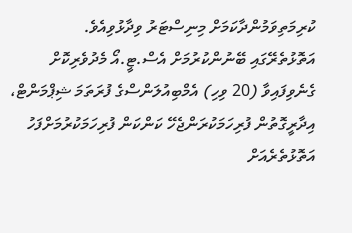ކުރިމަތިވަމުންދާކަމަށް މިނިސްޓަރު ވިދާޅުވިއެވެ.
އަތޮޅުތެރޭގައި ބޭނުންކުރުމަށް އެސް.ޓީ.އޯ މެދުވެރިކޮށް ގެނެވިފައިވާ (20 ވިހި) އެމްބިއުލަންސްގެ ފުރަތަމަ ޝިޕްމަންޓް، އިދާރީގޮތުން ފުރިހަމަކުރަންޖެހޭ ކަންކަން ފުރިހަމަކުރުމަށްފަހު އަތޮޅުތެރެއަށް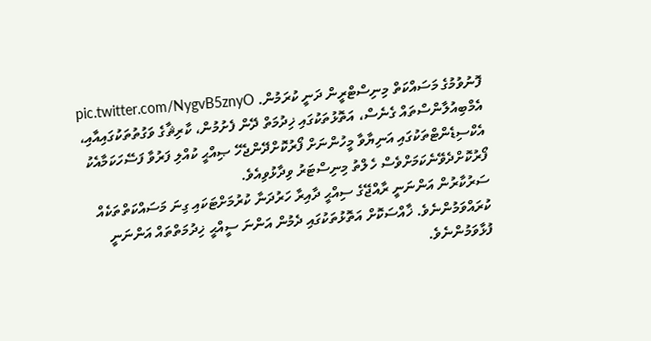ފޮނުވުމުގެ މަސައްކަތް މިނިސްޓްރީން ދަނީ ކުރަމުން. pic.twitter.com/NygvB5znyO
އެމްބިއުލާންސްތައް ގެނެސް، އަތޮޅުތަކުގައި ޚިދުމަތް ދޭން ފެށުމުން، ކާރިޘާގެ ވަގުތުތަކުގައިއާއި، އެކްސިޑެންޓްތަކުގައި އަނިޔާވާ މީހުންނަށް ފޯރުކޮށްދޭންޖެހޭ ޞިއްޙީ ކުއްލި ފަރުވާ ފަސޭހަކަމާއެކު ފޯރުކޮށްދެވޭނެކަމަށްވެސް ހެލްތު މިނިސްޓަރު ވިދާޅުވިއެވެ.
ސަރުކާރުން އަންނަނީ ރާއްޖޭގެ ސިއްޙީ ދާއިރާ ހަރުދަނާ ކުރުމަށްޓަކައި ގިނަ މަސައްކަތްތަކެއް ކުރައްވަމުންނެވެ. ޚާއްސަކޮށް އަތޮޅުތަކުގައި ދެމުން އަންނަ ސީއްޙީ ޚިދުމަތްތައް އަންނަނީ ފުޅާވަމުންނެވެ.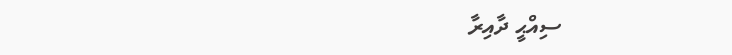ސިއްޙީ ދާއިރާ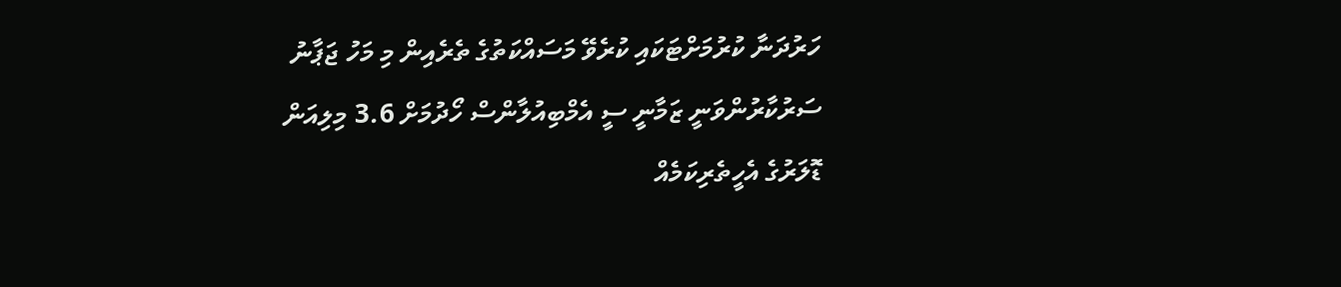ހަރުދަނާ ކުރުމަށްޓަކައި ކުރެވޭ މަސައްކަތުގެ ތެރެއިން މި މަހު ޖަޕާނު ސަރުކާރުންވަނީ ޒަމާނީ ސީ އެމްބިއުލާންސް ހޯދުމަށް 3.6 މިލިއަން ޑޮލަރުގެ އެހީތެރިކަމެއް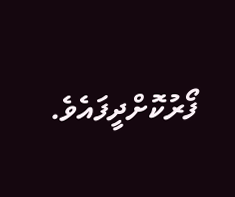ފޯރުކޮށްދީފައެވެ.